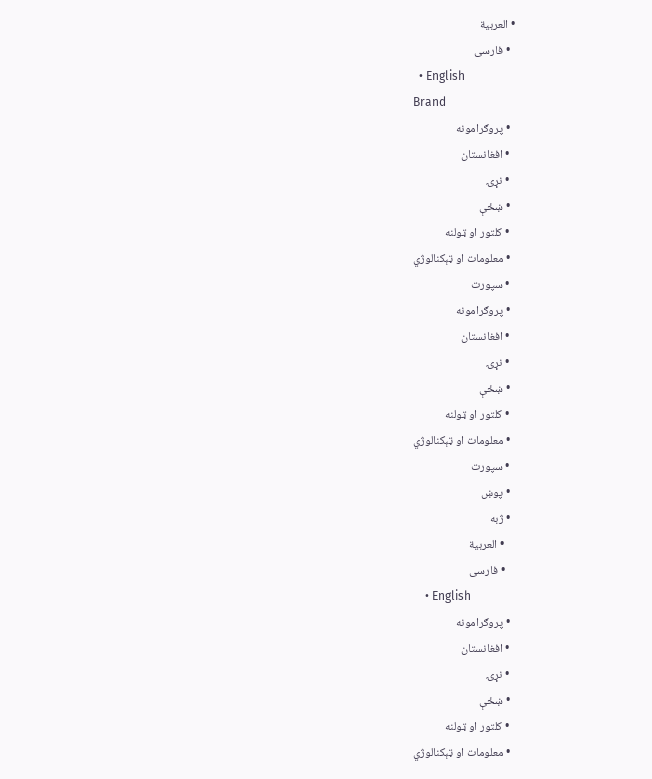• العربية
  • فارسی
  • English
Brand
  • پروګرامونه
  • افغانستان
  • نړۍ
  • ښځې
  • کلتور او ټولنه
  • معلومات او ټېکنالوژي
  • سپورت
  • پروګرامونه
  • افغانستان
  • نړۍ
  • ښځې
  • کلتور او ټولنه
  • معلومات او ټېکنالوژي
  • سپورت
  • پوښ
  • ژبه
    • العربية
    • فارسی
    • English
  • پروګرامونه
  • افغانستان
  • نړۍ
  • ښځې
  • کلتور او ټولنه
  • معلومات او ټېکنالوژي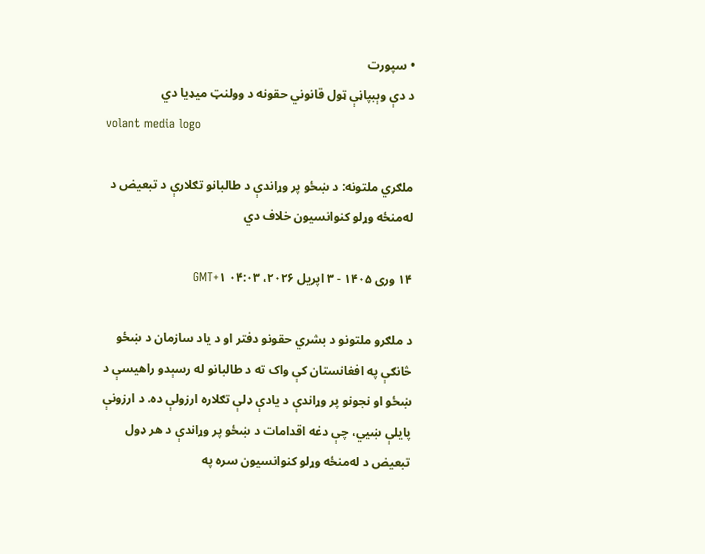• سپورت
د دې وېبپاڼې ټول قانوني حقونه د وولنټ میډیا دي
volant media logo

ملګري ملتونه: د ښځو پر وړاندې د طالبانو تګلارې د تبعیض د له‌منځه وړلو کنوانسیون خلاف دي

۱۴ وری ۱۴۰۵ - ۳ اپریل ۲۰۲۶، ۰۴:۰۳ GMT+۱

د ملګرو ملتونو د بشري حقونو دفتر او د یاد سازمان د ښځو څانګې په افغانستان کې واک ته د طالبانو له رسېدو راهیسې د ښځو او نجونو پر وړاندې د یادې ډلې تګلاره ارزولې ده. د ارزونې پایلې ښيي، چې دغه اقدامات د ښځو پر وړاندې د هر ډول تبعیض د له‌منځه وړلو کنوانسیون سره په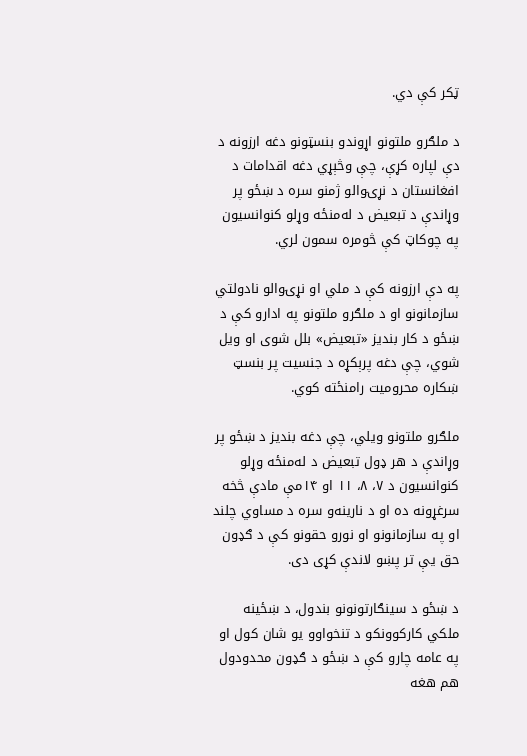ټکر کې دي.

د ملګرو ملتونو اړوندو بنسټونو دغه ارزونه د دې لپاره کړې، چې وڅېړي دغه اقدامات د افغانستان د نړۍوالو ژمنو سره د ښځو پر وړاندې د تبعیض د له‌منځه وړلو کنوانسیون په چوکاټ کې څومره سمون لري.

په دې ارزونه کې د ملي او نړۍوالو نادولتي سازمانونو او د ملګرو ملتونو په ادارو کې د ښځو د کار بندیز «تبعیض» بلل شوی او ویل شوي، چې دغه پرېکړه د جنسیت پر بنسټ ښکاره محرومیت رامنځته کوي.

ملګرو ملتونو ويلي، چې دغه بندیز د ښځو پر وړاندې د هر ډول تبعیض د له‌منځه وړلو کنوانسیون د ۷، ۸، ۱۱ او ۱۴مې مادې څخه سرغړونه ده او د نارینه‌و سره د مساوي چلند او په سازمانونو او نورو حقونو کې د ګډون حق یې تر پښو لاندې کړی دی.

د ښځو د سینګارتونونو بندول، د ښځینه ملکي کارکوونکو د تنخواوو یو شان کول او په عامه چارو کې د ښځو د ګډون محدودول هم هغه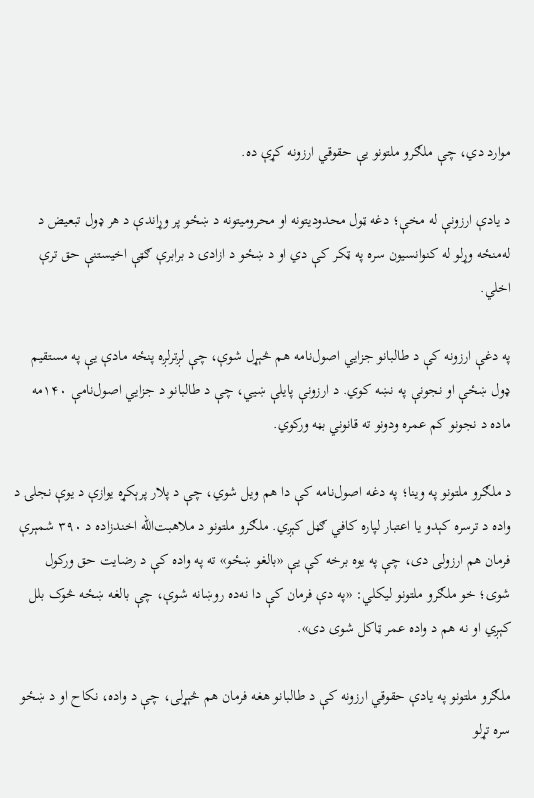موارد دي، چې ملګرو ملتونو یې حقوقي ارزونه کړې ده.

د یادې ارزونې له مخې؛ دغه ټول محدودیتونه او محرومیتونه د ښځو پر وړاندې د هر ډول تبعیض د له‌منځه وړلو له کنوانسیون سره په ټکر کې دي او د ښځو د ازادۍ د برابرې ګټې اخیستنې حق ترې اخلي.

په دغې ارزونه کې د طالبانو جزايي اصول‌نامه هم څېړل شوې، چې لږترلږه پنځه مادې یې په مستقیم ډول ښځې او نجونې په نښه کوي. د ارزونې پایلې ښيي، چې د طالبانو د جزايي اصول‌نامې ۱۴۰مه ماده د نجونو کم عمره ودونو ته قانوني بڼه ورکوي.

د ملګرو ملتونو په وینا؛ په دغه اصول‌نامه کې دا هم ویل شوي، چې د پلار پرېکړه یوازې د یوې نجلۍ د واده د ترسره کېدو یا اعتبار لپاره کافي ګڼل کېږي. ملګرو ملتونو د ملاهبت‌الله اخندزاده د ۳۹۰ شمېرې فرمان هم ارزولی دی، چې په یوه برخه کې یې «بالغو ښځو» ته په واده کې د رضایت حق ورکول شوی؛ خو ملګرو ملتونو لیکلي: «په دې فرمان کې دا نه‌ده روښانه شوې، چې بالغه ښځه څوک بلل کېږي او نه هم د واده عمر ټاکل شوی دی».

ملګرو ملتونو په یادې حقوقي ارزونه کې د طالبانو هغه فرمان هم څېړلی، چې د واده، نکاح او د ښځو سره تړلو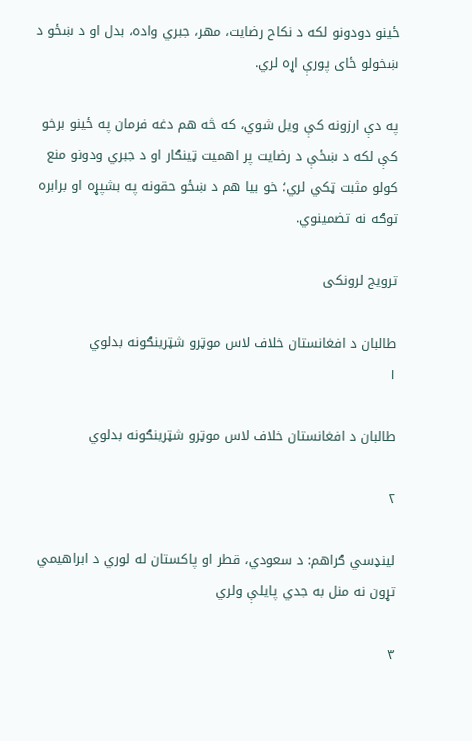ځینو دودونو لکه د نکاح رضایت، مهر، جبري واده، بدل او د ښځو د ښخولو ځای پورې اړه لري.

په دې ارزونه کې ویل شوي، که څه هم دغه فرمان په ځینو برخو کې لکه د ښځې د رضایت پر اهمیت ټینګار او د جبري ودونو منع کولو مثبت ټکي لري؛ خو بیا هم د ښځو حقونه په بشپړه او برابره توګه نه تضمینوي.

ترویج لرونکی

طالبان د افغانستان خلاف لاس موټرو شټرینګونه بدلوي
۱

طالبان د افغانستان خلاف لاس موټرو شټرینګونه بدلوي

۲

لينډسي ګراهم: د سعودي، قطر او پاکستان له لوري د ابراهیمي تړون نه منل به جدي پایلې ولري

۳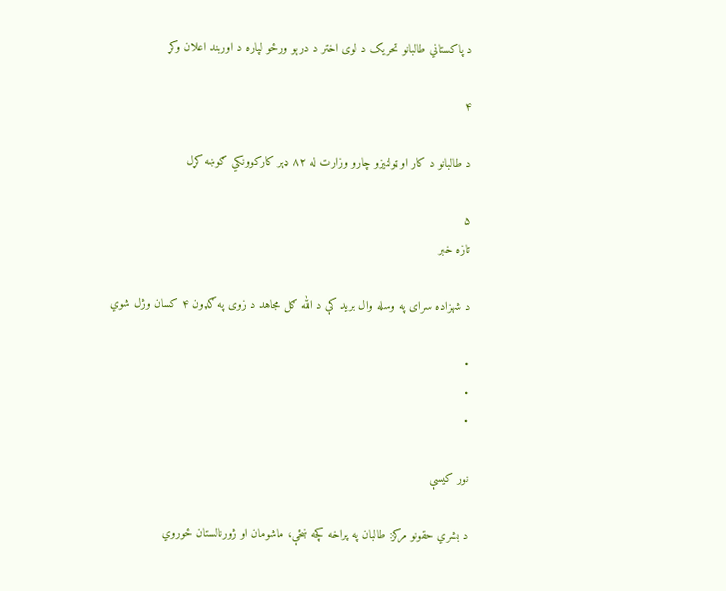د پاکستاني طالبانو تحریک د لوی اختر د درېو ورځو لپاره د اوربند اعلان وکړ

۴

د طالبانو د کار او ټولنیزو چارو وزارت له ۸۲ ډېر کارکوونکي ګوښه کړل

۵
تازه خبر

د شهزاده سرای په وسله وال برید کې د الله ګل مجاهد د زوی په ګډون ۴ کسان وژل شوي

•
•
•

نور کیسې

د بشري حقونو مرکز: طالبان په پراخه کچه ښځې، ماشومان او ژورنالستان ځوروي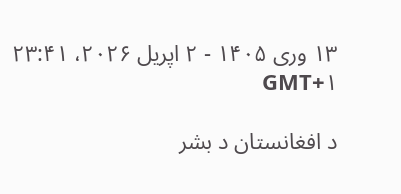۱۳ وری ۱۴۰۵ - ۲ اپریل ۲۰۲۶، ۲۳:۴۱ GMT+۱

د افغانستان د بشر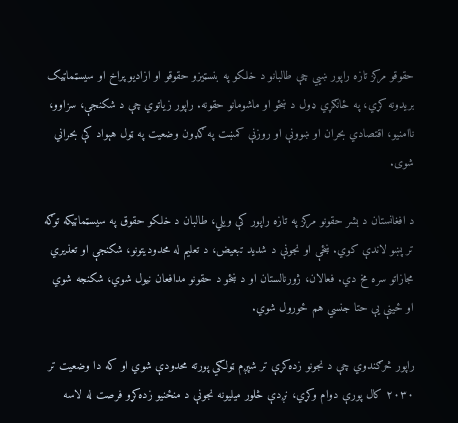حقوقو مرکز تازه راپور ښيي چې طالبانو د خلکو په بنسټیزو حقوقو او ازاديو پراخ او سیسټماټیک بریدونه کړي، په ځانګړي ډول د ښځو او ماشومانو حقونه. راپور زیاتوي چې د شکنجې، سزاوو، ناامنیو، اقتصادي بحران او ښوونې او روزنې کمښت په ګډون وضعیت په ټول هېواد کې بحراني شوی.

د افغانستان د بشر حقونو مرکز په تازه راپور کې ویلي، طالبان د خلکو حقوق په سیسټماټیکه توګه تر پښو لاندې کوي. ښځې او نجونې د شدید تبعیض، د تعلیم له محدودیتونو، شکنجې او تعذیري مجازاتو سره مخ دي. فعالان، ژورنالستان او د ښځو د حقونو مدافعان نیول شوي، شکنجه شوي او ځینې یې حتا جنسي هم ځورول شوي.

راپور څرګندوي چې د نجونو زده‌کړې تر شپږم ټولګي پورته محدودې شوي او که دا وضعیت تر ۲۰۳۰ کال پورې دوام وکړي، نږدې څلور میلیونه نجونې د منځنیو زده‌کړو فرصت له لاسه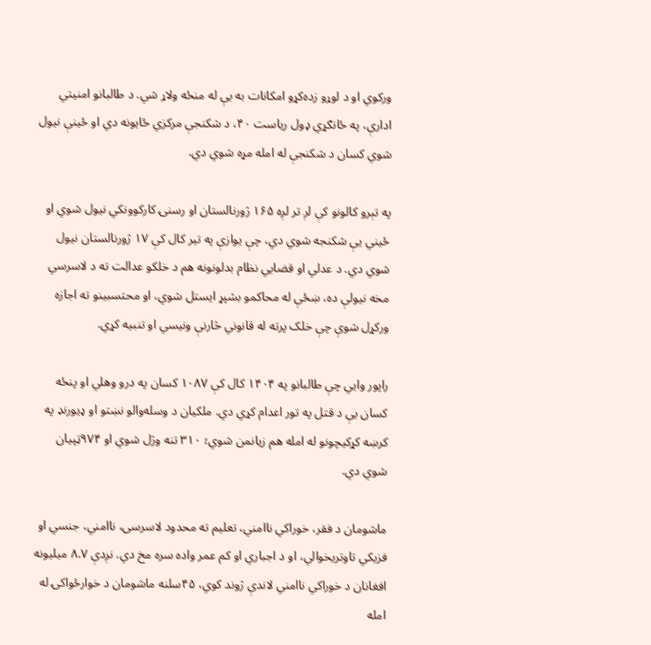ورکوي او د لوړو زده‌کړو امکانات به یې له منځه ولاړ شي. د طالبانو امنیتي ادارې، په ځانګړي ډول ریاست ۴۰، د شکنجې مرکزي ځایونه دي او ځینې نیول شوي کسان د شکنجې له امله مړه شوي دي.

په تېرو کالونو کې لږ تر لږه ۱۶۵ ژورنالستان او رسنۍ کارکوونکي نیول شوي او ځیني یې شکنجه شوي دي، چې یوازې په تیر کال کې ۱۷ ژورنالستان نیول شوي دي. د عدلي او قضایي نظام بدلونونه هم د خلکو عدالت ته د لاسرسي مخه نیولې ده، ښځې له محاکمو بشپړ ایستل شوي، او محتسبینو ته اجازه ورکړل شوې چې خلک پرته له قانوني څارنې ونیسي او تنبیه کړي.

راپور وايي چې طالبانو په ۱۴۰۴ کال کې ۱۰۸۷ کسان په درو وهلي او پنځه کسان یې د قتل په تور اعدام کړي دي. ملکیان د وسله‌والو نښتو او ډيورنډ په کرښه کړکیچونو له امله هم زیانمن شوي؛ ۳۱۰ تنه وژل شوي او ۹۷۴ټپیان شوي دي.

ماشومان د فقر، خوراکي ناامني، تعلیم ته محدود لاسرسی، ناامني، جنسي او فزیکي تاوتریخوالي، او د اجباري او کم عمر واده سره مخ دي. نږدې ۸.۷ میلیونه افغانان د خوراکي ناامني لاندې ژوند کوي، ۴۵سلنه ماشومان د خوارځواکۍ له امله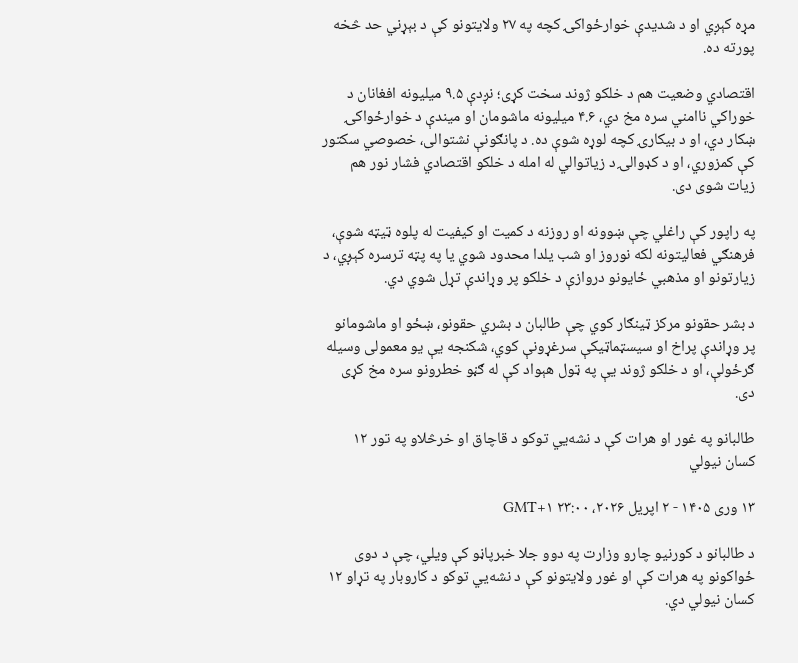مړه کېږي او د شدیدې خوارځواکۍ کچه په ۲۷ ولایتونو کې د بېړني حد څخه پورته ده.

اقتصادي وضعیت هم د خلکو ژوند سخت کړی؛ نږدې ۹.۵ میلیونه افغانان د خوراکي ناامني سره مخ دي، ۴.۶ میلیونه ماشومان او میندې د خوارځواکۍ ښکار دي، او د بیکارۍ کچه لوړه شوې ده. د پانګونې نشتوالی، خصوصي سکتور کې کمزوري، او د کډوالۍ د زیاتوالي له امله د خلکو اقتصادي فشار نور هم زیات شوی دی.

په راپور کې راغلي چې ښوونه او روزنه د کمیت او کیفیت له پلوه ټیټه شوې، فرهنګي فعالیتونه لکه نوروز او شب یلدا محدود شوي یا په پټه ترسره کېږي، د زیارتونو او مذهبي ځایونو دروازې د خلکو پر وړاندې تړل شوي دي.

د بشر حقونو مرکز ټینګار کوي چې طالبان د بشري حقونو، ښځو او ماشومانو پر وړاندې پراخ او سیسټماټیکې سرغړونې کوي، شکنجه یې یو معمولی وسیله ګرځولې، او د خلکو ژوند یې په ټول هېواد کې له ګڼو خطرونو سره مخ کړی دی.

طالبانو په غور او هرات کې د نشه‌يي توکو د قاچاق او خرڅلاو په تور ۱۲ کسان نیولي

۱۳ وری ۱۴۰۵ - ۲ اپریل ۲۰۲۶، ۲۳:۰۰ GMT+۱

د طالبانو د کورنیو چارو وزارت په دوو جلا خبرپاڼو کې ویلي، چې د دوی ځواکونو په هرات کې او غور ولایتونو کې د نشه‌يي توکو د کاروبار په تړاو ۱۲ کسان نیولي دي.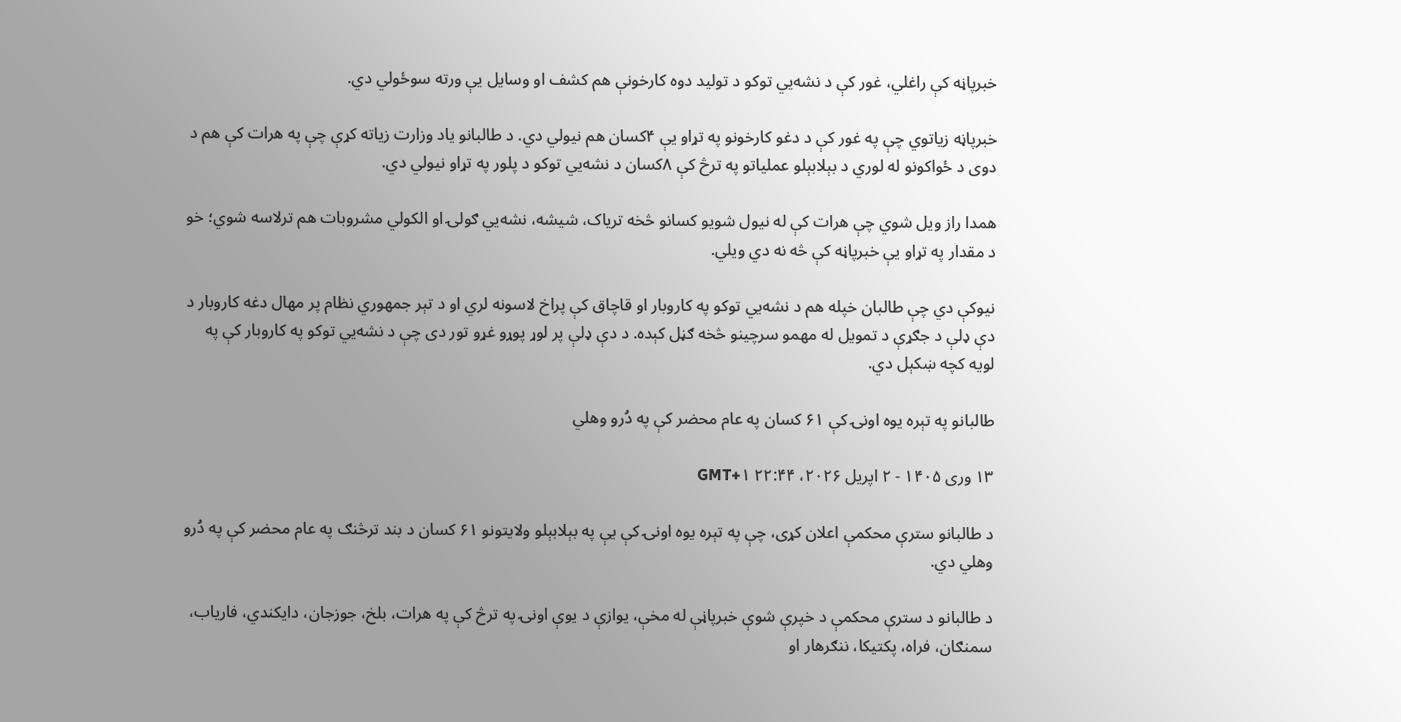خبرپاڼه کې راغلي، غور کې د نشه‌يي توکو د تولید دوه کارخونې هم کشف او وسایل یې ورته سوځولي دي.

خبرپاڼه زیاتوي چې په غور کې د دغو کارخونو په تړاو یې ۴کسان هم نیولي دي. د طالبانو یاد وزارت زیاته کړې چې په هرات کې هم د دوی د ځواکونو له لوري د بېلابېلو عملیاتو په ترڅ کې ۸کسان د نشه‌يي توکو د پلور په تړاو نیولي دي.

همدا راز ویل شوي چې هرات کې له نیول شویو کسانو څخه تریاک، شیشه، نشه‌يي ګولۍ او الکولي مشروبات هم ترلاسه شوي؛ خو د مقدار په تړاو یې خبرپاڼه کې څه نه دي ویلي.

نیوکې دي چې طالبان خپله هم د نشه‌يي توکو په کاروبار او قاچاق کې پراخ لاسونه لري او د تېر جمهوري نظام پر مهال دغه کاروبار د دې ډلې د جګړې د تمویل له مهمو سرچینو څخه ګڼل کېده. د دې ډلې پر لوړ پوړو غړو تور دی چې د نشه‌يي توکو په کاروبار کې په لویه کچه ښکېل دي.

طالبانو په تېره یوه اونۍ کې ۶۱ کسان په عام محضر کې په دُرو وهلي

۱۳ وری ۱۴۰۵ - ۲ اپریل ۲۰۲۶، ۲۲:۴۴ GMT+۱

د طالبانو سترې محکمې اعلان کړی، چې په تېره یوه اونۍ کې یې په بېلابېلو ولایتونو ۶۱ کسان د بند ترڅنګ په عام محضر کې په دُرو وهلي دي.

د طالبانو د سترې محکمې د خپرې شوې خبرپاڼې له مخې، یوازې د یوې اونۍ په ترڅ کې په هرات، بلخ، جوزجان، دایکندي، فاریاب، سمنګان، فراه، پکتیکا، ننګرهار او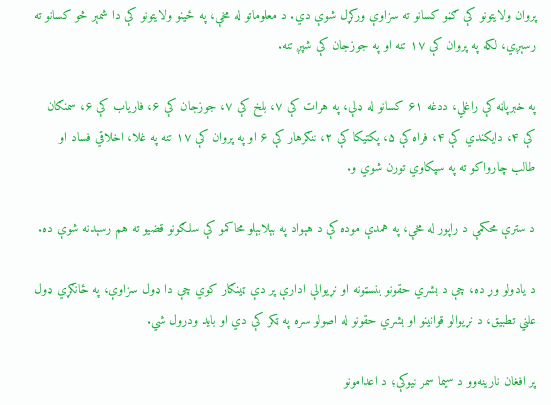پروان ولایتونو کې ګڼو کسانو ته سزاوې ورکړل شوې دي. د معلوماتو له مخې، په ځینو ولایتونو کې دا شمېر څو کسانو ته رسېږي، لکه په پروان کې ۱۷ تنه او په جوزجان کې شپږ تنه.

په خبرپاڼه کې راغلي، ددغه ۶۱ کسانو له ډلې، په هرات کې ۷، بلخ کې ۷، جوزجان کې ۶، فاریاب کې ۶، سمنګان کې ۴، دایکندي کې ۴، فراه کې ۵، پکتیکا کې ۲، ننګرهار کې ۶ او په پروان کې ۱۷ تنه په غلا، اخلاقي فساد او طالب چارواکو ته په سپکاوي تورن شوي و.

د سترې محکمې د راپور له مخې، په همدې موده کې د هېواد په بېلابېلو محاکمو کې سلګونو قضیو ته هم رسېدنه شوې ده.

د یادولو وړ ده، چې د بشري حقونو بنسټونه او نړیوالې ادارې پر دې ټینګار کوي چې دا ډول سزاوې، په ځانګړي ډول علني تطبیق، د نړیوالو قوانینو او بشري حقونو له اصولو سره په ټکر کې دي او باید ودرول شي.

پر افغان نارینه‌وو د سیما سمر نیوکې؛ د اعدامونو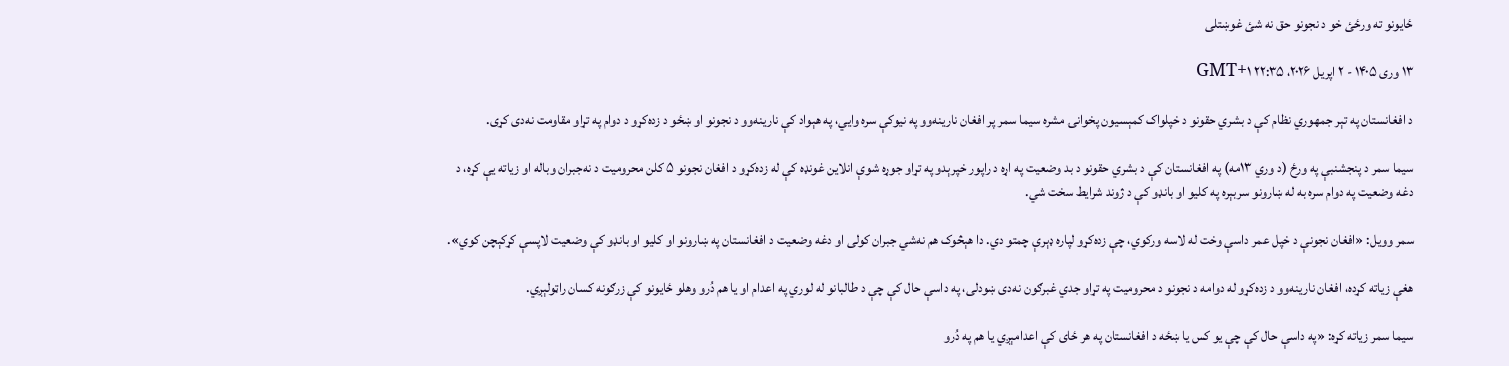ځایونو ته ورځئ خو د نجونو حق‌ نه شئ غوښتلی

۱۳ وری ۱۴۰۵ - ۲ اپریل ۲۰۲۶، ۲۲:۳۵ GMT+۱

د افغانستان په تېر جمهوري نظام کې د بشري حقونو د خپلواک کمېسیون پخوانۍ مشره سیما سمر پر افغان نارینه‌وو په نیوکې سره وايي، په هېواد کې نارینه‌وو د نجونو او ښځو د زده‌کړو د دوام په تړاو مقاومت نه‌دی کړی.

سیما سمر د پنجشنبې په ورځ (د وري ۱۳مه) په افغانستان کې د بشري حقونو د بد وضعیت په اړه د راپور خپرېدو په تړاو جوړه شوې انلاین غونډه کې له زده‌کړو د افغان نجونو ۵ کلن محرومیت د نه‌جبران وباله او زیاته یې کړه، د دغه وضعیت په دوام سره به له ښارونو سربېره په کلیو او بانډو کې د ژوند شرایط سخت شي.

سمر وویل: «افغان نجونې د خپل عمر داسې وخت له لاسه ورکوي، چې زده‌کړو لپاره ډېرې چمتو دي. دا هېڅوک هم نه‌شي جبران کولی او دغه وضعیت د افغانستان په ښارونو او کلیو او بانډو کې وضعیت لاپسې کړکېچن کوي».

هغې زیاته کړده، افغان نارینه‌وو د زده‌کړو له دوامه د نجونو د محرومیت په تړاو جدي غبرګون نه‌دی ښودلی، په داسې حال کې چې د طالبانو له لوري په اعدام او یا هم دُرو وهلو ځایونو کې زرګونه کسان راټولېږي.

سیما سمر زیاته کړه: «په داسې حال کې چې یو کس یا ښځه د افغانستان په هر ځای کې اعدامېږي یا هم په دُرو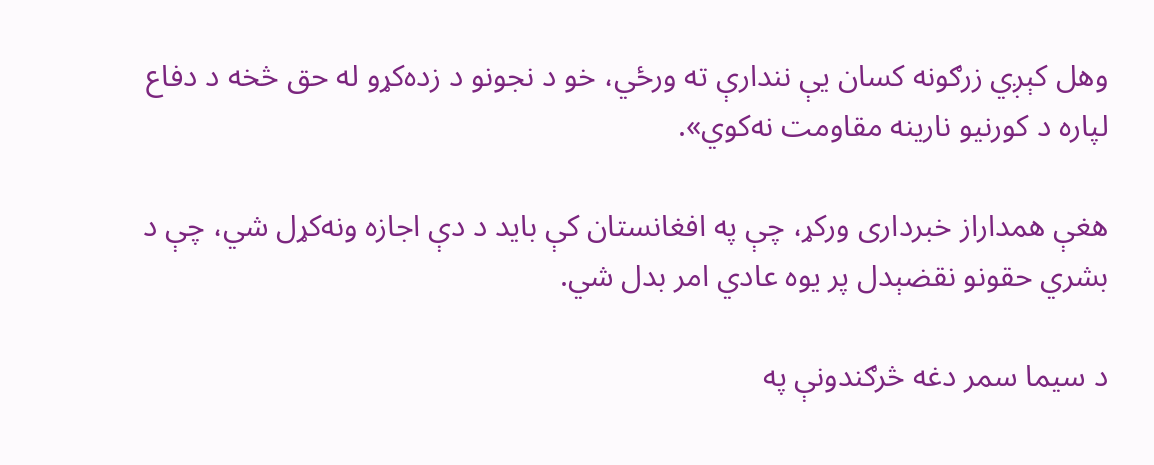وهل کېږي زرګونه کسان یې نندارې ته ورځي، خو د نجونو د زده‌کړو له حق څخه د دفاع لپاره د کورنیو نارینه مقاومت نه‌کوي».

هغې همداراز خبرداری ورکړ، چې په افغانستان کې باید د دې اجازه‌ ونه‌کړل شي، چې د بشري حقونو نقضېدل پر یوه عادي امر بدل شي.

د سیما سمر دغه څرګندونې په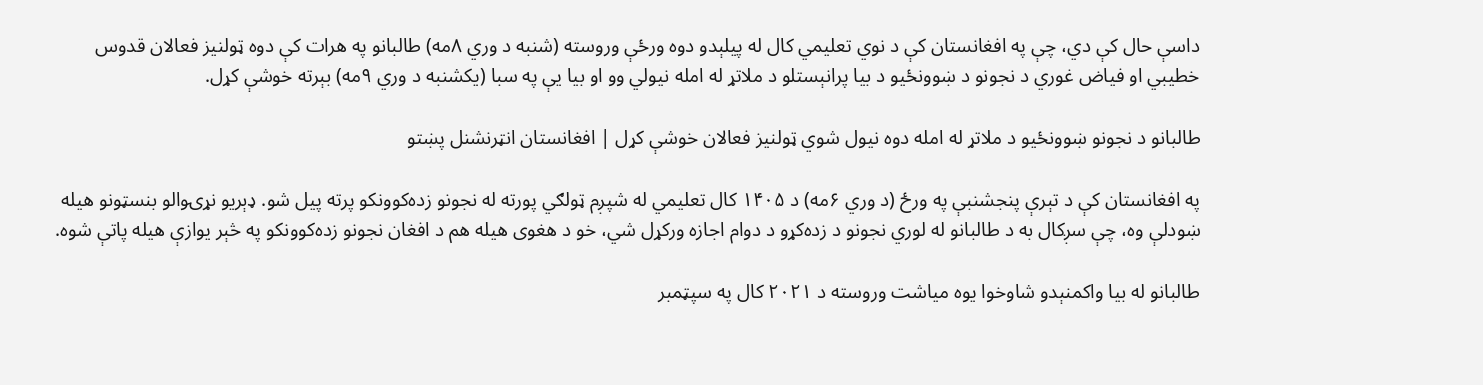داسې حال کې دي، چې په افغانستان کې د نوي تعلیمي کال له پیلېدو دوه ورځې وروسته (شنبه د وري ۸مه) طالبانو په هرات کې دوه ټولنیز فعالان قدوس خطیبي او فیاض غوري د نجونو د ښوونځیو د بیا پرانېستلو د ملاتړ له امله نیولي وو او بیا یې په سبا (یکشنبه د وري ۹مه) بېرته خوشې کړل.

طالبانو د نجونو ښوونځیو د ملاتړ له امله دوه نیول شوي ټولنیز فعالان خوشې کړل | افغانستان انټرنشنل پښتو

په افغانستان کې د تېرې پنجشنبې په ورځ (د وري ۶مه) د ۱۴۰۵ کال تعلیمي له شپږم ټولګي پورته له نجونو زده‌کوونکو پرته پیل شو. ډېریو نړۍوالو بنسټونو هیله ښودلې وه، چې سږکال به د طالبانو له لوري نجونو د زده‌کړو د دوام اجازه ورکړل شي، خو د هغوی هیله هم د افغان نجونو زده‌کوونکو په څېر یوازې هیله پاتې شوه.

طالبانو له بیا واکمنېدو شاوخوا یوه میاشت وروسته د ۲۰۲۱ کال په سپټمبر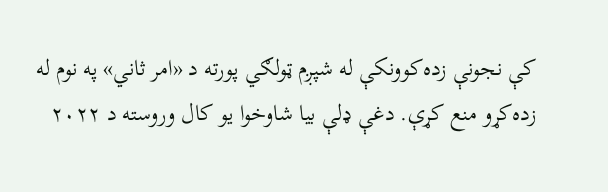کې نجونې زده‌کوونکې له شپږم ټولګي پورته د «امر ثاني» په نوم له زده‌کړو منع کړې. دغې ډلې بیا شاوخوا یو کال وروسته د ۲۰۲۲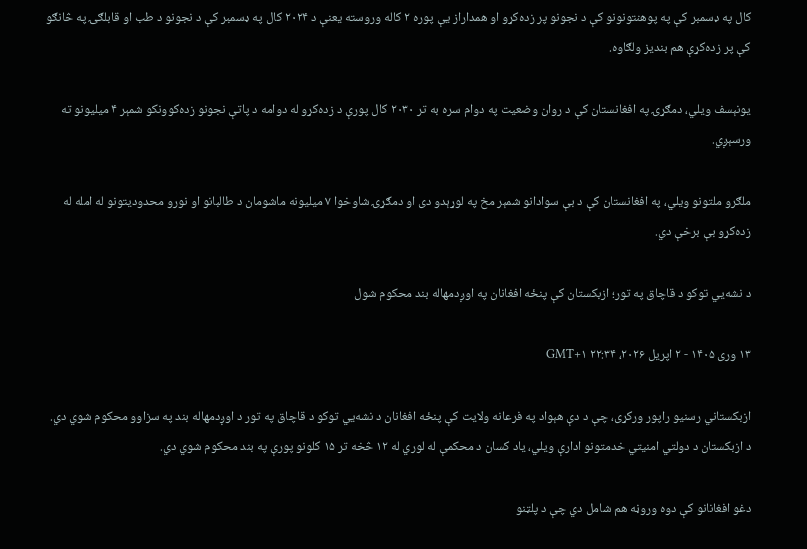کال په ډسمبر کې په پوهنتونونو کې د نجونو پر زده‌کړو او همداراز یې پوره ۲ کاله وروسته یعنې د ۲۰۲۴ کال په ډسمبر کې د نجونو د طب او قابلګۍ په څانګو کې پر زده‌کړې هم بندیز ولګاوه.

یونېسف ویلي، دمګړۍ په افغانستان کې د روان وضعیت په دوام سره به تر ۲۰۳۰ کال پورې د زده‌کړو له دوامه د پاتې نجونو زده‌کوونکو شمېر ۴ میلیونو ته ورسېږي.

ملګرو ملتونو ویلي، په افغانستان کې د بې سوادانو شمېر مخ په لوړېدو دی او دمګړۍ شاوخوا ۷ میلیونه ماشومان د طالبانو او نورو محدودیتونو له امله له زده‌کړو بې برخې دي.

د نشه‌يي توکو د قاچاق په تور؛ ازبکستان کې پنځه افغانان په اوږدمهاله بند محکوم شول

۱۳ وری ۱۴۰۵ - ۲ اپریل ۲۰۲۶، ۲۲:۳۴ GMT+۱

ازبکستاني رسنیو راپور ورکړی، چې د دې هېواد په فرعانه ولایت کې پنځه افغانان د نشه‌يي توکو د قاچاق په تور د اوږدمهاله بند په سزاوو محکوم شوي دي. د ازبکستان د دولتي امنیتي خدمتونو ادارې ویلي، یاد کسان د محکمې له لوري له ۱۲ څخه تر ۱۵ کلونو پورې په بند محکوم شوي دي.

دغو افغانانو کې دوه وروڼه هم شامل دي چې د پلټنو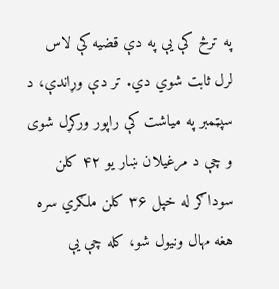په ترڅ کې یې په دې قضیه کې لاس لرل ثابت شوي دي. تر دې وړاندې، د سپټمبر په میاشت کې راپور ورکړل شوی و چې د مرغیلان ښار یو ۴۲ کلن سوداګر له خپل ۳۶ کلن ملګري سره هغه مهال ونیول شو، کله چې یې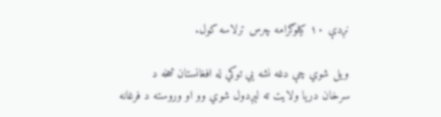نږدې ۱۰ کیلوګرامه چرس ترلاسه کول.

ویل شوي چې دغه نشه يي توکي له افغانستان څخه د سرخان ‌دریا ولایت ته لېږدول شوي وو او وروسته د فرغانه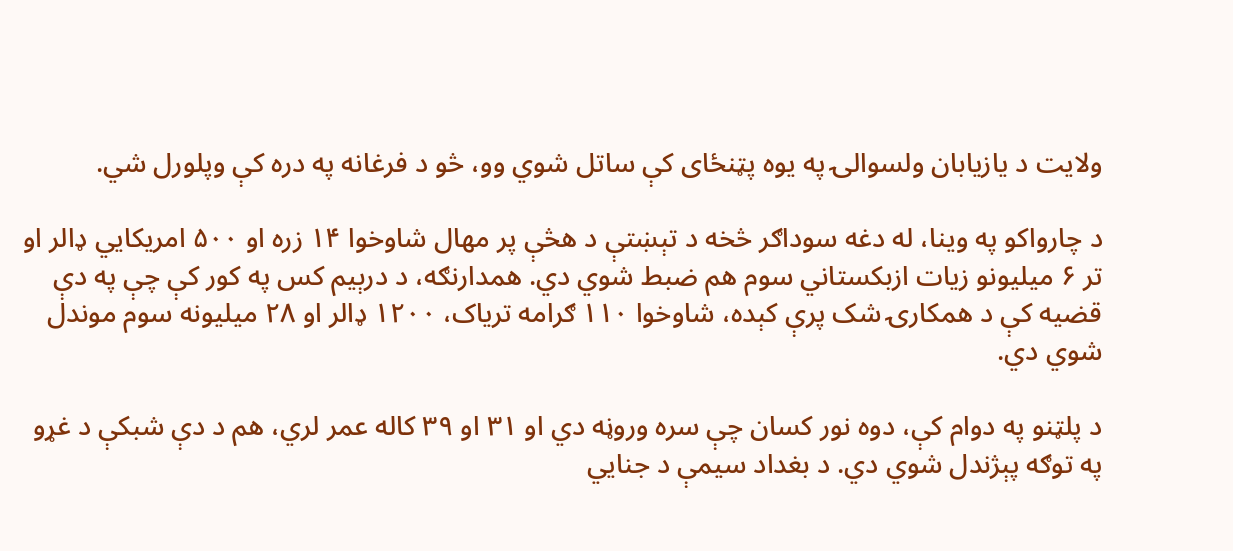ولایت د یازیابان ولسوالۍ په یوه پټنځای کې ساتل شوي وو، څو د فرغانه په دره کې وپلورل شي.

د چارواکو په وینا، له دغه سوداګر څخه د تېښتې د هڅې پر مهال شاوخوا ۱۴ زره او ۵۰۰ امریکایي ډالر او تر ۶ میلیونو زیات ازبکستاني سوم هم ضبط شوي دي. همدارنګه، د درېیم کس په کور کې چې په دې قضیه کې د همکارۍ شک پرې کېده، شاوخوا ۱۱۰ ګرامه تریاک، ۱۲۰۰ ډالر او ۲۸ میلیونه سوم موندل شوي دي.

د پلټنو په دوام کې، دوه نور کسان چې سره وروڼه دي او ۳۱ او ۳۹ کاله عمر لري، هم د دې شبکې د غړو په توګه پېژندل شوي دي. د بغداد سیمې د جنايي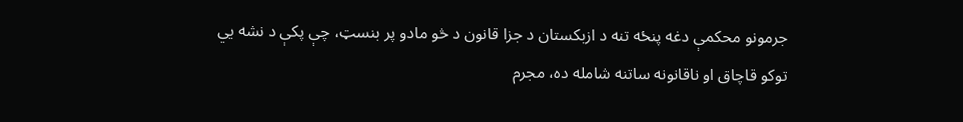جرمونو محکمې دغه پنځه تنه د ازبکستان د جزا قانون د څو مادو پر بنسټ، چې پکې د نشه يي توکو قاچاق او ناقانونه ساتنه شامله ده، مجرم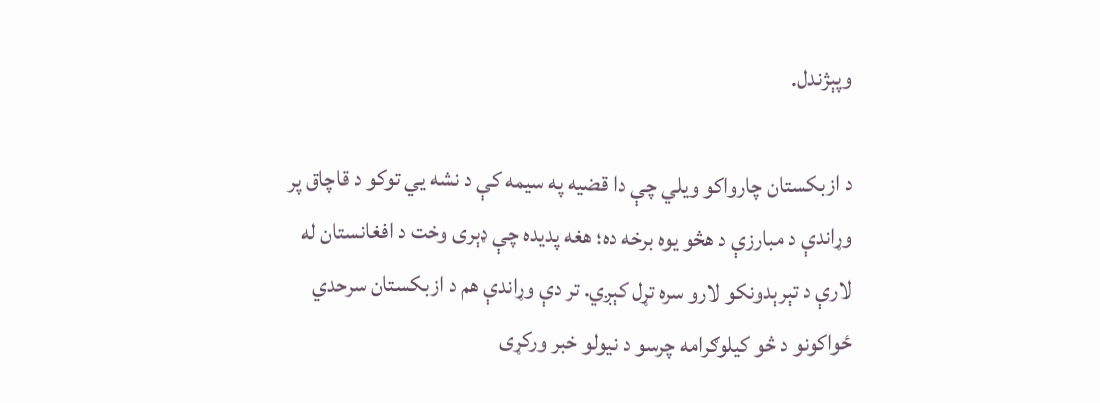وپېژندل.

د ازبکستان چارواکو ویلي چې دا قضیه په سیمه کې د نشه يي توکو د قاچاق پر وړاندې د مبارزې د هڅو یوه برخه ده؛ هغه پدیده چې ډېری وخت د افغانستان له لارې د تېرېدونکو لارو سره تړل کېږي. تر دې وړاندې هم د ازبکستان سرحدي ځواکونو د څو کیلوګرامه چرسو د نیولو خبر ورکړی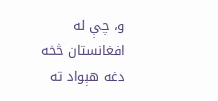و، چې له افغانستان څخه دغه هېواد ته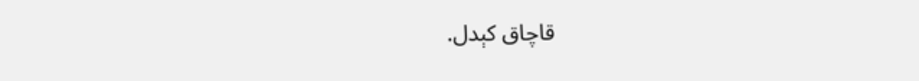قاچاق کېدل.